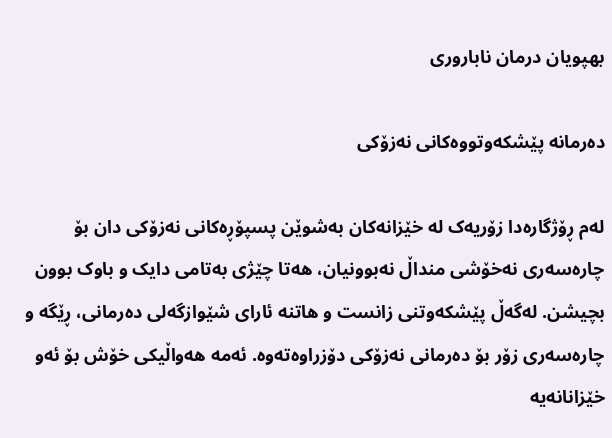بهپویان درمان ناباروری

دەرمانە پێشکەوتووەکانی نەزۆکی

لەم ڕۆژگارەدا زۆریەک لە خێزانەکان بەشوێن پسپۆڕەکانی نەزۆکی دان بۆ چارەسەری نەخۆشی منداڵ نەبوونیان، هەتا چێژی بەتامی دایک و باوک بوون بچیشن. لەگەڵ پێشکەوتنی زانست و هاتنە ئارای شێوازگەلی دەرمانی، ڕێگە و چارەسەری زۆر بۆ دەرمانی نەزۆکی دۆزراوەتەوە. ئەمە هەواڵیکی خۆش بۆ ئەو خێزانانەیە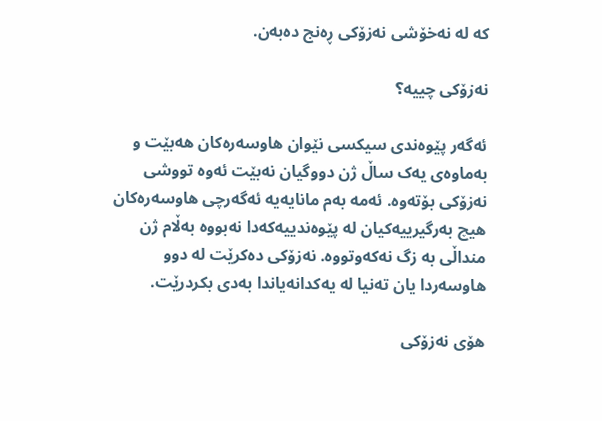کە لە نەخۆشی نەزۆکی ڕەنج دەبەن.

نەزۆکی چییە؟

ئەگەر پێوەندی سیکسی نێوان هاوسەرەکان هەبێت و بەماوەی یەک ساڵ ژن دووگیان نەبێت ئەوە تووشی نەزۆکی بۆتەوە. ئەمە بەم مانایەیە ئەگەرچی هاوسەرەکان هیچ بەرگیرییەکیان لە پێوەندییەکەدا نەبووە بەڵام ژن منداڵی بە زگ نەکەوتووە. نەزۆکی دەکرێت لە دوو هاوسەردا یان تەنیا لە یەکدانەیاندا بەدی بکردرێت.

هۆی نەزۆکی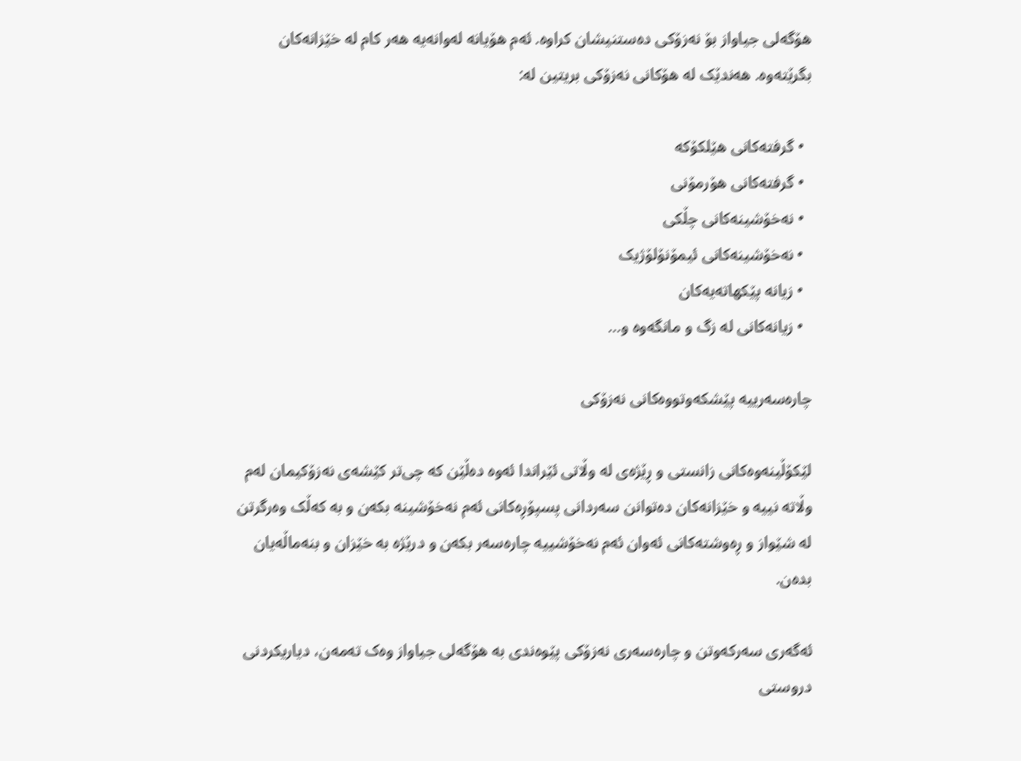هۆگەلی جیاواز بۆ نەزۆکی دەستنیشان کراوە. ئەم هۆیانە لەوانەیە هەر کام لە خێزانەکان بگرێتەوە. هەندێک لە هۆکانی نەزۆکی بریتین لە:

  • گرفتەکانی هێلکۆکە
  • گرفتەکانی هۆرمۆنی
  • نەخۆشینەکانی چڵکی
  • نەخۆشینەکانی ئیمۆنۆلۆژیک
  • زیانە پێکهاتەیەکان
  • زیانەکانی لە زگ و مانگەوە و…

چارەسەرییە پێشکەوتووەکانی نەزۆکی

لێکۆڵینەوەکانی زانستی و ڕێژەی لە وڵاتی ئێراندا ئەوە دەڵێن کە چی‌تر کێشەی نەزۆکیمان لەم وڵاتە نییە و خێزانەکان دەتوانن سەردانی پسپۆڕەکانی ئەم نەخۆشینە بکەن و بە کەڵک وەرگرتن لە شێواز و ڕەوشتەکانی ئەوان ئەم نەخۆشییە چارەسەر بکەن و درێژە بە خێزان و بنەماڵەیان بدەن.

ئەگەری سەرکەوتن و چارەسەری نەزۆکی پێوەندی بە هۆگەلی جیاواز وەک تەمەن، دیاریکردنی دروستی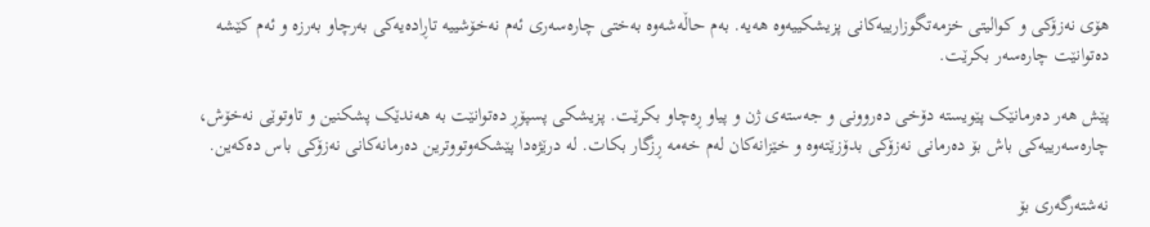هۆی نەزۆکی و کوالیتی خزمەتگوزارییەکانی پزیشکییەوە هەیە. بەم حاڵەشەوە بەختی چارەسەری ئەم نەخۆشییە تاڕادەیەکی بەرچاو بەرزە و ئەم کێشە دەتوانێت چارەسەر بکرێت.

پێش هەر دەرمانێک پێویستە دۆخی دەروونی و جەستەی ژن و پیاو ڕەچاو بکرێت. پزیشکی پسپۆڕ دەتوانێت بە هەندێک پشکنین و تاوتوێی نەخۆش، چارەسەرییەکی باش بۆ دەرمانی نەزۆکی بدۆزێتەوە و خێزانەکان لەم خەمە ڕزگار بکات. لە درێژەدا پێشکەوتووترین دەرمانەکانی نەزۆکی باس دەکەین.

نەشتەرگەری بۆ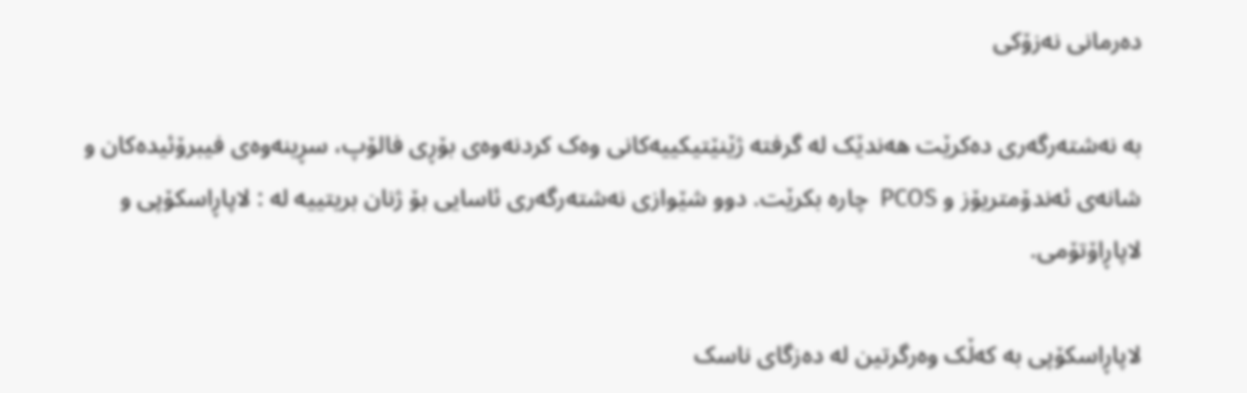دەرمانی نەزۆکی

بە نەشتەرگەری دەکرێت هەندێک لە گرفتە ژێنێتیکییەکانی وەک کردنەوەی بۆڕی فالۆپ، سڕینەوەی فیبرۆئیدەکان و شانەی ئەندۆمتریۆز و PCOS  چارە بکرێت. دوو شێوازی نەشتەرگەری ئاسایی بۆ ژنان بریتییە لە : لاپاڕاسکۆپی و لاپاڕاۆتۆمی.

لاپاڕاسکۆپی بە کەڵک وەرگرتین لە دەزگای ناسک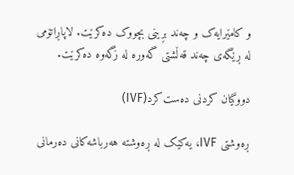و کامێرایەک و چەند بڕینی بچووک دەکرێت. لاپاڕاتۆمی لە ڕێگەی چەند قەڵشتی گەورە لە زگەوە دەکرێت.

دووگیان کردنی دەست‌کرد(IVF)

ڕەوشتی IVF، یەکێک لە ڕەوشتە هەرباشەکانی دەرمانی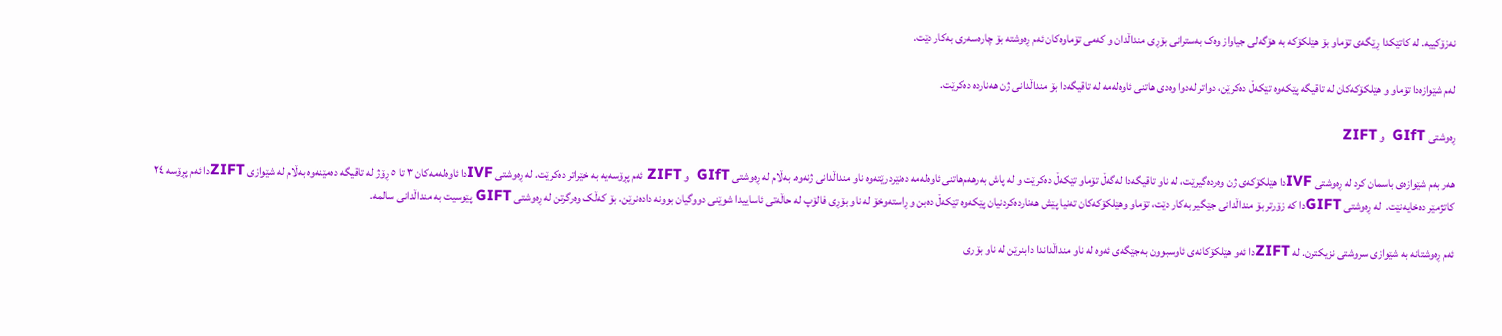نەزۆکییە. لە کاتێکدا ڕێگەی تۆماو بۆ هێلکۆکە بە هۆگەلی جیاواز وەک بەسترانی بۆڕی منداڵدان و کەمی تۆماوەکان ئەم ڕەوشتە بۆ چارەسەری بەکار دێت.

لەم شێوازەدا تۆماو و هێلکۆکەکان لە تاقیگە پێکەوە تێکەڵ دەکرێن، دواتر لەدوا وەدی هاتنی ئاوەلەمە لە تاقیگەدا بۆ منداڵدانی ژن هەناردە دەکرێت.

ڕەوشتی GIfT  و ZIFT

هەر بەم شێوازەی باسمان کرد لە ڕەوشتی IVFدا هێلکۆکەی ژن وەردەگیرێت، لە ناو تاقیگەدا لەگەڵ تۆماو تێکەڵ دەکرێت و لە پاش بەرهەم‌هاتنی ئاوەلەمە دەنێردرێتەوە ناو منداڵدانی ژنەوە. بەڵام لە ڕەوشتی GIfT  و ZIFT ئەم پڕۆسەیە بە خێراتر دەکرێت. لە ڕەوشتی IVFدا ئاوەلەمەکان ٣ تا ٥ ڕۆژ لە تاقیگە دەمێنەوە بەڵام لە شێوازی ZIFTدا ئەم پڕۆسە ٢٤ کاتژمێر دەخایەنێت.  لە ڕەوشتی GIFTدا کە زۆرتر بۆ منداڵدانی جێگیر بەکار دێت، تۆماو وهێلکۆکەکان تەنیا پێش هەناردەکردنیان پێکەوە تێکەڵ دەبن و ڕاستەوخۆ لە ناو بۆڕی فالۆپ لە حاڵەتی ئاساییدا شوێنی دووگیان بوونە دادەنرێن. بۆ کەڵک وەرگرتن لە ڕەوشتی GIFT پێوسیت بە منداڵدانی سالمە.

ئەم ڕەوشتانە بە شێوازی سروشتی نزیکترن. لە ZIFTدا ئەو هێلکۆکانەی ئاوسبوون بەجێگەی ئەوە لە ناو منداڵداندا دابنرێن لە ناو بۆری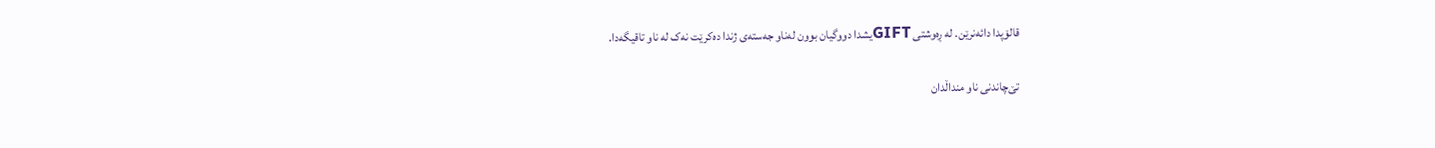قالۆپدا دائەنرێن. لە ڕەوشتی GIFTیشدا دووگیان بوون لەناو جەستەی ژندا دەکرێت نەک لە ناو تاقیگەدا.

تێ‌چاندنی ناو منداڵدان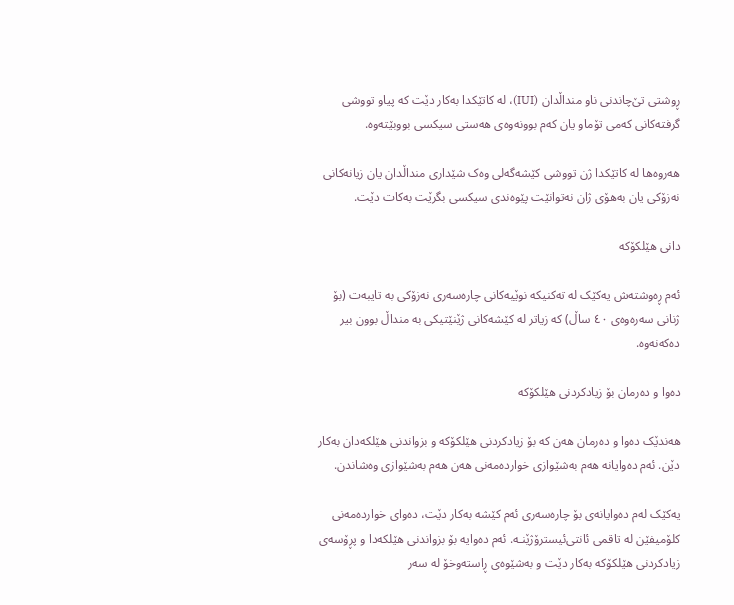ڕوشتی تێ‌چاندنی ناو منداڵدان (IUI)، لە کاتێکدا بەکار دێت کە پیاو تووشی گرفتەکانی کەمی تۆماو یان کەم بوونەوەی هەستی سیکسی بووبێتەوە.

هەروەها لە کاتێکدا ژن تووشی کێشەگەلی وەک شێداری منداڵدان یان زیانەکانی نەزۆکی یان بەهۆی ژان نەتوانێت پێوەندی سیکسی بگرێت بەکات دێت.

دانی هێلکۆکە

ئەم ڕەوشتەش یەکێک لە تەکنیکە نوێیەکانی چارەسەری نەزۆکی بە تایبەت (بۆ ژنانی سەرەوەی ٤٠ ساڵ) کە زیاتر لە کێشەکانی ژێنێتیکی بە منداڵ بوون بیر دەکەنەوە.

دەوا و دەرمان بۆ زیادکردنی هێلکۆکە

هەندێک دەوا و دەرمان هەن کە بۆ زیادکردنی هێلکۆکە و بزواندنی هێلکەدان بەکار دێن. ئەم دەوایانە هەم بەشێوازی خواردەمەنی هەن هەم بەشێوازی وەشاندن.

یەکێک لەم دەوایانەی بۆ چارەسەری ئەم کێشە بەکار دێت، دەوای خواردەمەنی کلۆمیفێن‌ لە تاقمی ئانتی‌ئیسترۆژێنـە. ئەم دەوایە بۆ بزواندنی هێلکەدا و پڕۆسەی زیادکردنی هێلکۆکە بەکار دێت و بەشێوەی ڕاستەوخۆ لە سەر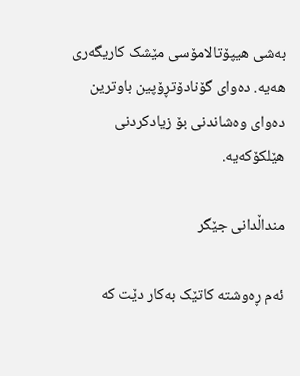بەشی هیپۆتالامۆسی مێشک کاریگەری هەیە. دەوای گۆنادۆتڕۆپین باوترین دەوای وەشاندنی بۆ زیادکردنی هێلکۆکەیە.

منداڵدانی جێگر

ئەم ڕەوشتە کاتێک بەکار دێت کە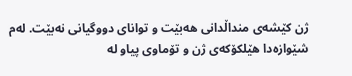ژن کێشەی منداڵدانی هەبێت و توانای دووگیانی نەبێت. لەم شێوازەدا هێلکۆکەی ژن و تۆماوی پیاو لە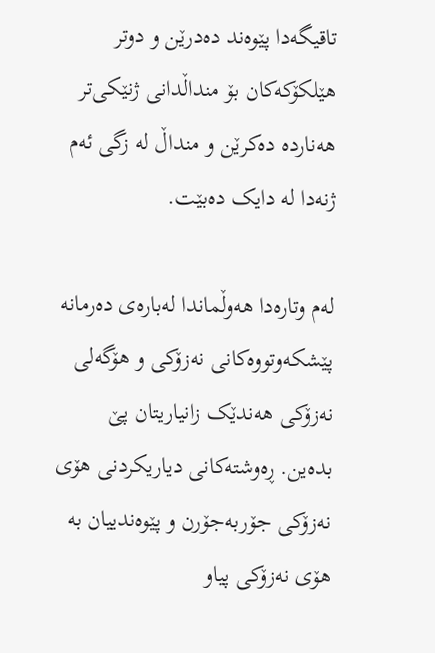تاقیگەدا پێوەند دەدرێن و دوتر هێلکۆکەکان بۆ منداڵدانی ژنێکی‌تر هەناردە دەکرێن و منداڵ لە زگی ئەم ژنەدا لە دایک دەبێت.

لەم وتارەدا هەوڵماندا لەبارەی دەرمانە پێشکەوتووەکانی نەزۆکی و هۆگەلی نەزۆکی هەندێک زانیاریتان پێ بدەین. ڕەوشتەکانی دیاریکردنی هۆی نەزۆکی جۆربەجۆرن و پێوەندییان بە هۆی نەزۆکی پیاو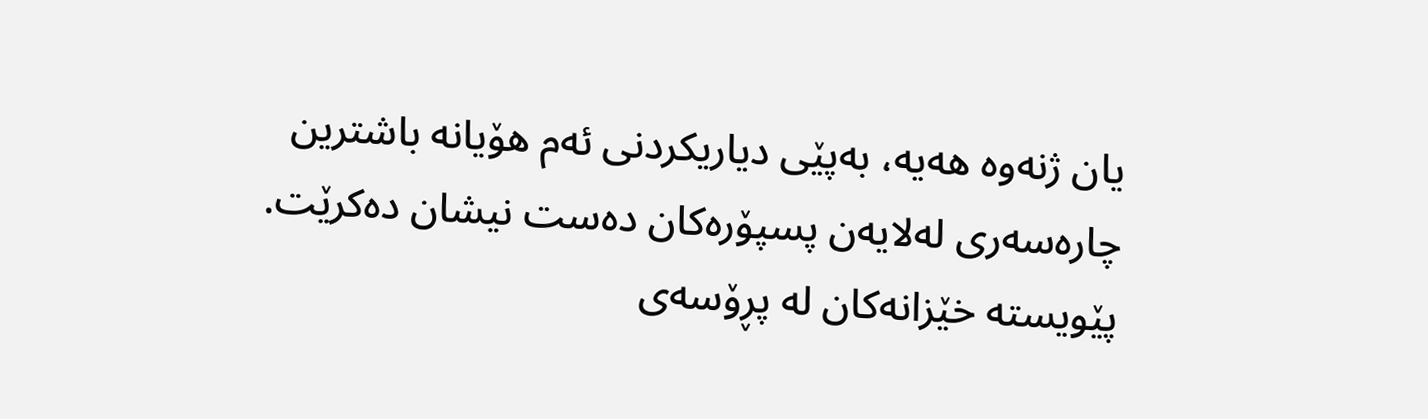یان ژنەوە هەیە، بەپێی دیاریکردنی ئەم هۆیانە باشترین چارەسەری لەلایەن پسپۆرەکان دەست نیشان دەکرێت. پێویستە خێزانەکان لە پڕۆسەی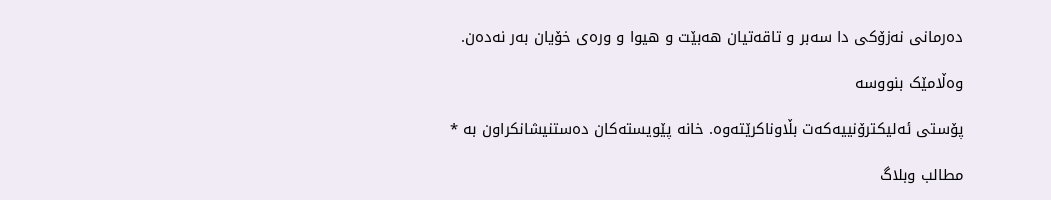دەرمانی نەزۆکی دا سەبر و تاقەتیان هەبێت و هیوا و ورەی خۆیان بەر نەدەن.

وەڵامێک بنووسە

پۆستی ئەلیکترۆنییەکەت بڵاوناکرێتەوە. خانە پێویستەکان دەستنیشانکراون بە *

مطالب وبلاگ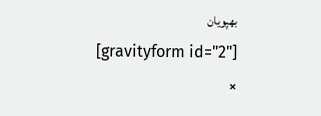بهپویان
[gravityform id="2"]
×